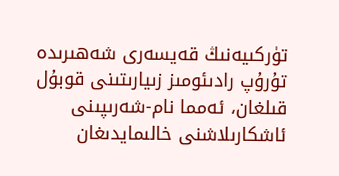تۈركىيەنىڭ قەيسەرى شەھىرىدە تۇرۇپ رادىئومىز زىيارىتىنى قوبۇل قىلغان، ئەمما نام-شەرىپىنى ئاشكارىلاشنى خالىمايدىغان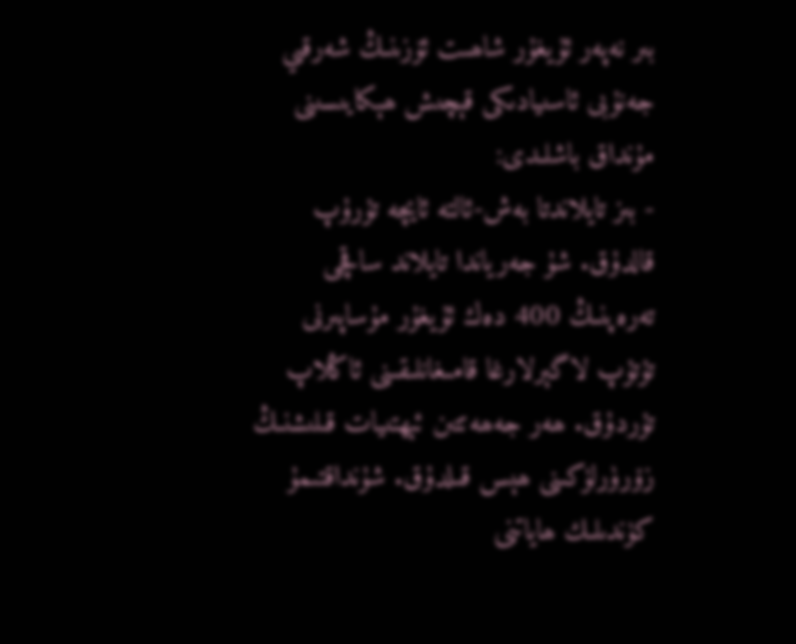بىر نەپەر ئۇيغۇر شاھىت ئۆزىنىڭ شەرقىي جەنۇبى ئاسىيادىكى قېچىش ھېكايىسىنى مۇنداق باشلىدى:
- بىز تايلاندتا بەش-ئالتە ئايچە تۇرۇپ قالدۇق. شۇ جەرياندا تايلاند ساقچى تەرەپنىڭ 400 دەك ئۇيغۇر مۇساپىرنى تۇتۇپ لاگېرلارغا قامىغانلىقىنى ئاڭلاپ تۇردۇق. ھەر جەھەتتىن ئېھتىيات قىلىشنىڭ زۆرۈرلۈكىنى ھېس قىلدۇق. شۇنداقتىمۇ كۈندىلىك ھاياتنى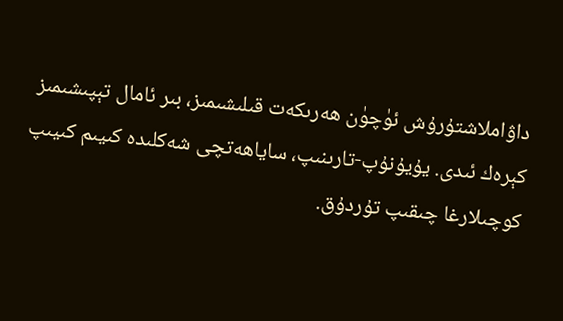داۋاملاشتۇرۇش ئۈچۈن ھەرىكەت قىلىشىمىز، بىر ئامال تېپىشىمىز كېرەك ئىدى. يۇيۇنۇپ-تارىنىپ، ساياھەتچى شەكلىدە كىيىم كىيىپ كوچىلارغا چىقىپ تۇردۇق.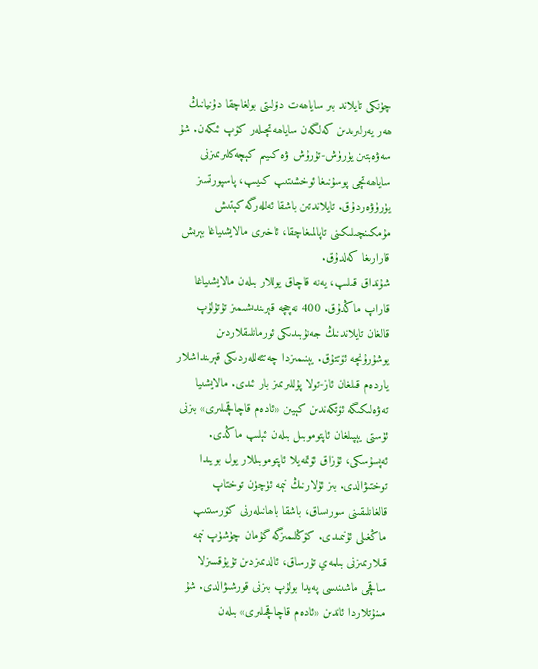چۈنكى تايلاند بىر ساياھەت دۆلىتى بولغاچقا دۇنيانىڭ ھەر يەرلىرىدىن كەلگەن ساياھەتچىلەر كۆپ ئىكەن. شۇ سەۋەبتىن يۈرۈش-تۇرۇش ۋە كىيىم كېچەكلىرىمىزنى ساياھەتچى پوسۇنىغا ئوخشىتىپ كىيىپ، پاسپورتسىز يۈرۈۋەردۇق. تايلاندتىن باشقا ئەللەرگە كېتىش مۇمكىنچىلىكىنى تاپالمىغاچقا، ئاخىرى مالايشىياغا بېرىش قارارىغا كەلدۇق.
شۇنداق قىلىپ، يەنە قاچاق يوللار بىلەن مالايشىياغا قاراپ ماڭدۇق. 400 نەچچە قېرىندىشىمىز تۇتۇلۇپ قالغان تايلاندنىڭ جەنۇبىدىكى ئورمانلىقلاردىن يوشۇرۇنچە ئۆتتۇق. يېنىمىزدا چەتئەللەردىكى قېرىنداشلار ياردەم قىلغان ئاز-تولا پۇللىرىمىز بار ئىدى. مالايشىيا تەۋەلىكىگە ئۆتكەندىن كېيىن «ئادەم قاچاقچىلىرى» بىزنى ئۈستى يېپىلغان ئاپتوموبىل بىلەن ئېلىپ ماڭدى. ئەپسۇسكى، ئۇزاق ئۆتمەيلا ئاپتوموبىللار يول بويىدا توختىۋالدى. بىز ئۇلارنىڭ نېمە ئۈچۈن توختاپ قالغانلىقىنى سورىساق، باشقا باھانىلەرنى كۆرسىتىپ ماڭغىلى ئۇنىمىدى. كۆڭلىمىزگە گۇمان چۈشۈپ نېمە قىلارىمىزنى بىلمەي تۇرساق، ئالدىمىزدىن تۇيۇقسىزلا ساقچى ماشىنىسى پەيدا بولۇپ بىزنى قورشىۋالدى. شۇ مىنۇتلاردا ئاندىن «ئادەم قاچاقچىلىرى» بىلەن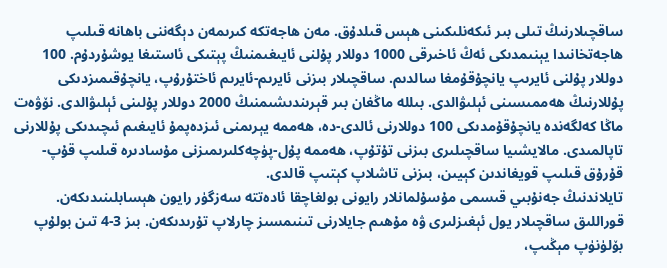ساقچىلارنىڭ تىلى بىر ئىكەنلىكىنى ھېس قىلدۇق. مەن ھاجەتكە كىرىمەن دېگەننى باھانە قىلىپ ھاجەتخانىدا يېنىمدىكى ئەڭ ئاخىرقى 1000 دوللار پۇلنى ئايىغىمنىڭ پېتىكى ئاستىغا يوشۇردۇم. 100 دوللار پۇلنى ئايرىپ يانچۇقۇمغا سالدىم. ساقچىلار بىزنى ئايرىم-ئايرىم ئاختۇرۇپ، يانچۇقىمىزدىكى پۇللارنىڭ ھەممىسىنى ئېلىۋالدى. بىللە ماڭغان بىر قېرىندىشىمنىڭ 2000 دوللار پۇلىنى ئېلىۋالدى. نۆۋەت ماڭا كەلگەندە يانچۇقۇمدىكى 100 دوللارنى ئالدى-دە، ھەممە يېرىمنى ئىزدەپمۇ ئايىغىم ئىچىدىكى پۇللارنى تاپالمىدى. مالايشىيا ساقچىلىرى بىزنى تۇتۇپ، ھەممە پۇل-پۈچەكلىرىمىزنى مۇسادىرە قىلىپ قۇپ-قۇرۇق قىلىپ قويغاندىن كېيىن، بىزنى تاشلاپ كېتىپ قالدى.
تايلاندنىڭ جەنۇبىي قىسمى مۇسۇلمانلار رايونى بولغاچقا ئادەتتە سەزگۈر رايون ھېسابلىنىدىكەن. قوراللىق ساقچىلار يول ئېغىزلىرى ۋە مۇھىم جايلارنى تىنىمسىز چارلاپ تۇرىدىكەن. بىز 3-4 تىن بولۇپ بۆلۈنۈپ مېڭىپ،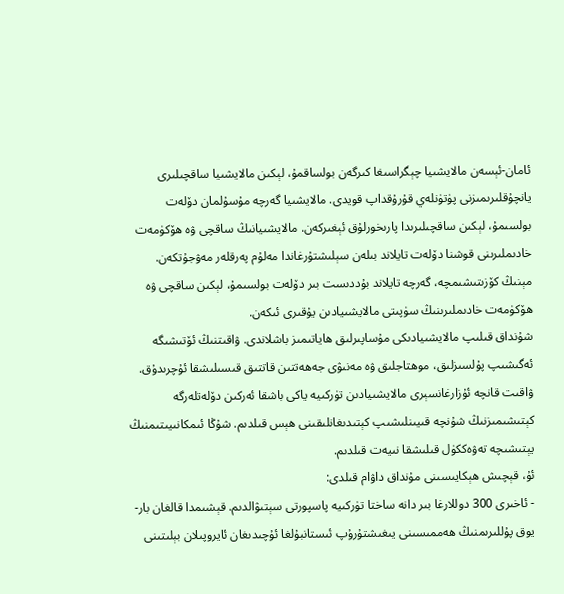ئامان-ئېسەن مالايشىيا چېگراسىغا كىرگەن بولساقمۇ، لېكىن مالايشىيا ساقچىلىرى يانچۇقلىرىمىزنى پۈتۈنلەي قۇرۇقداپ قويدى. مالايشىيا گەرچە مۇسۇلمان دۆلەت بولسىمۇ، لېكىن ساقچىلىرىدا پارىخورلۇق ئېغىركەن. مالايشىيانىڭ ساقچى ۋە ھۆكۈمەت خادىملىرىنى قوشنا دۆلەت تايلاند بىلەن سېلىشتۇرغاندا مەلۇم پەرقلەر مەۋجۇتكەن. مېنىڭ كۆزىتىشىمچە، گەرچە تايلاند بۇددىست بىر دۆلەت بولسىمۇ، لېكىن ساقچى ۋە ھۆكۈمەت خادىملىرىنىڭ سۈپىتى مالايشىيادىن يۇقىرى ئىكەن.
شۇنداق قىلىپ مالايشىيادىكى مۇساپىرلىق ھاياتىمىز باشلاندى. ۋاقىتنىڭ ئۆتىشىگە ئەگىشىپ پۇلسىزلىق، موھتاجلىق ۋە مەنىۋى جەھەتتىن قاتتىق قىسىلىشقا ئۇچرىدۇق. ۋاقىت قانچە ئۇزارغانسېرى مالايشىيادىن تۈركىيە ياكى باشقا ئەركىن دۆلەتلەرگە كېتىشىمىزنىڭ شۇنچە قىيىنلىشىپ كېتىدىغانلىقىنى ھېس قىلدىم. شۇڭا ئىمكانىيىتىمنىڭ يېتىشىچە تەۋەككۈل قىلىشقا نىيەت قىلدىم.
ئۇ، قېچىش ھېكايىسىنى مۇنداق داۋام قىلدى:
- ئاخىرى 300 دوللارغا بىر دانە ساختا تۈركىيە پاسپورتى سېتىۋالدىم. قېشىمدا قالغان بار-يوق پۇللىرىمنىڭ ھەممىسىنى يىغىشتۇرۇپ ئىستانبۇلغا ئۇچىدىغان ئايروپىلان بېلىتىنى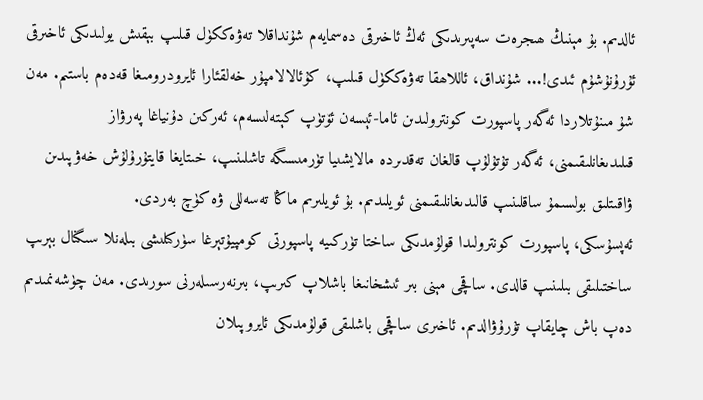ئالدىم. بۇ مېنىڭ ھىجرەت سەپىرىدىكى ئەڭ ئاخىرقى دەسمايەم شۇنداقلا تەۋەككۈل قىلىپ بېقىش يولىدىكى ئاخىرقى ئۇرۇنۇشۇم ئىدى!... شۇنداق، ئاللاھقا تەۋەككۈل قىلىپ، كۇئالالامپۇر خەلقئارا ئايرودرومىغا قەدەم باستىم. مەن شۇ مىنۇتلاردا ئەگەر پاسپورت كونترولىدىن ئاما-ئېسەن ئۆتۈپ كېتەلىسەم، ئەركىن دۇنياغا پەرۋاز قىلىدىغانلىقىمنى، ئەگەر تۇتۇلۇپ قالغان تەقدىردە مالايشىيا تۈرمىسىگە تاشلىنىپ، خىتايغا قايتۇرۇلۇش خەۋپىدىن ۋاقىتلىق بولسىمۇ ساقلىنىپ قالىدىغانلىقىمنى ئويلىدىم. بۇ ئويلىرىم ماڭا تەسەللى ۋە كۈچ بەردى.
ئەپسۇسكى، پاسپورت كونترولىدا قولۇمدىكى ساختا تۈركىيە پاسپورتى كومپيۇتېرغا سۈركىلىشى بىلەنلا سىگنال بېرىپ ساختىلىقى بىلىنىپ قالدى. ساقچى مېنى بىر ئىشخانىغا باشلاپ كىرىپ، بىرنەرسىلەرنى سورىدى. مەن چۈشەنمىدىم دەپ باش چايقاپ تۇرۇۋالدىم. ئاخىرى ساقچى باشلىقى قولۇمدىكى ئايروپىلان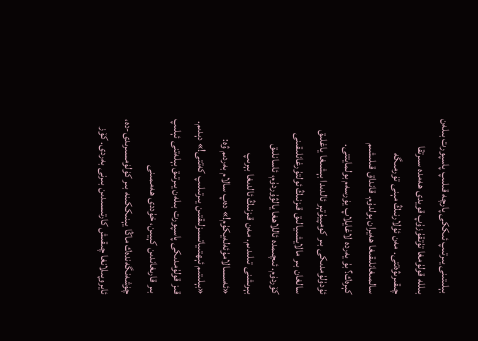بېلىتىنى يىرتىپ ئىككى پارچە قىلىپ پاسپورت بىلەن بىللە قولۇمغا تۇتقۇزۇپ قويدى ھەمدە سىرتقا چىقىرىۋەتتى. مەن ئۇلارنىڭ مېنى تۈرمىگە سالمىغانلىقىغا ھەيران بولدۇم. قانداق قىلىشىم كېرەك؟ بۇ يەردە لاغايلاپ يۈرسەم بولمايتتى. ئۇدۇلۇمدىكى بىر كومپيۇتېر ئالدىدا بېشىغا ياغلىق سالغان بىر مالايشىيالىق قىزنىڭ ئولتۇرغانلىقىنى كۆردۈم. ئىچىمدە ئاللاھغا يالۋۇردۇم، ئاسانلىق بېرىشنى تىلىدىم. مەن قىزنىڭ ئالدىغا بېرىپ «ئەسسالامۇئەلەيكۇم!» دەپ سالام بەردىم ۋە: «بېلىتىم ئېھتىياتسىزلىقتىن يىرتىلىپ كەتتى!» دېدىم. قىز قولۇمدىكى پاسپورت بىلەن يىرتىق بېلەتنى ئېلىپ بىر قارىغاندىن كېيىن، خۇددى ھەممىنى چۈشەنگەندەك ماڭا يېنىككىنە بىر كۈلۈمسىرىدى-دە، ئايروپىلانغا چىقىش كارتىسىدىن بىرنى بەردى. كۆز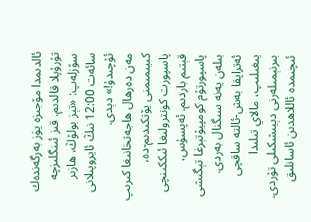ئالدىمدا مۆجىزە يۈز بەرگەندەك تۇرۇپلا قالدىم. قىز ئىنگلىزچە سۆزلەپ: «تېز بولۇڭ، ھازىر سائەت 12:00 نىڭ ئايروپىلانى ئۇچىدۇ!» دېدى.
مەن دەرھال ھاجەتخانىغا كىرىپ كىيىمىمنى يۆتكىدىم-دە، پاسپورت كونترولىغا ئىككىنچى قېتىم باردىم. ئەپسۇس، پاسپورتۇم كومپيۇتېرغا تېگىشى بىلەن يەنە سىگنال بەردى. ئەتراپقا بەش-ئالتە ساقچى يىغىلىپ، مالاي تىلىدا بىرنېمىلەرنى دېيىشكىلى تۇردى. ئىچىمدە ئاللاھدىن ئاسانلىق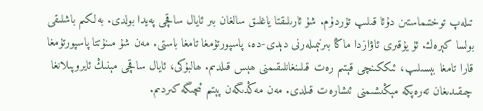تىلەپ توختىماستىن دۇئا قىلىپ تۇردۇم. شۇ ئارىلىقتا ياغلىق سالغان بىر ئايال ساقچى پەيدا بولدى. بەلكىم باشلىقى بولسا كېرەك. ئۇ يۇقىرى ئاۋازدا ماڭا بىرنېمىلەرنى دېدى-دە، پاسپورتۇمغا تامغا باستى. مەن شۇ مىنۇتتا پاسپورتۇمغا قارا تامغا بېسىلىپ، ئىككىنچى قېتىم رەت قىلىنغانلىقىمنى ھېس قىلدىم. ھالبۇكى، ئايال ساقچى مېنىڭ ئايروپىلانغا چىقىدىغان تەرەپكە مېڭىشىمنى ئىشارەت قىلدى. مەن مەڭدىگەن پېتىم ئىچىگە كىردىم.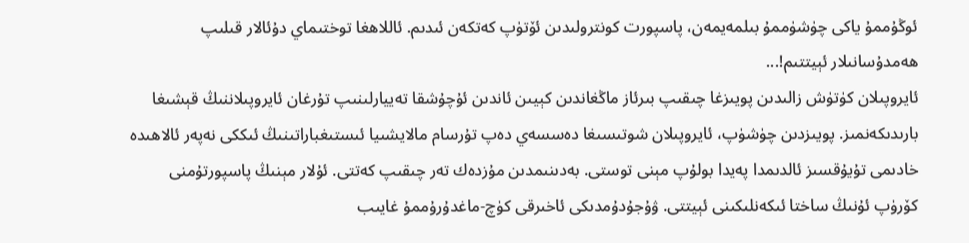ئوڭۇممۇ ياكى چۈشۈممۇ بىلمەيمەن، پاسپورت كونترولىدىن ئۆتۈپ كەتكەن ئىدىم. ئاللاھغا توختىماي دۇئالار قىلىپ ھەمدۇسانىلار ئېيتتىم!...
ئايروپىلان كۈتۈش زالىدىن پويىزغا چىقىپ بىرئاز ماڭغاندىن كېيىن ئاندىن ئۇچۇشقا تەييارلىنىپ تۇرغان ئايروپىلاننىڭ قېشىغا بارىدىكەنمىز. پويىزدىن چۈشۈپ، ئايروپىلان شوتىسىغا دەسسەي دەپ تۇرسام مالايشىيا ئىستىغباراتىنىڭ ئىككى نەپەر ئالاھىدە خادىمى تۇيۇقسىز ئالدىمدا پەيدا بولۇپ مېنى توستى. بەدىنىمدىن مۇزدەك تەر چىقىپ كەتتى. ئۇلار مېنىڭ پاسپورتۇمنى كۆرۈپ ئۇنىڭ ساختا ئىكەنلىكىنى ئېيتتى. ۋۇجۇدۇمدىكى ئاخىرقى كۈچ-ماغدۇرۇممۇ غايىب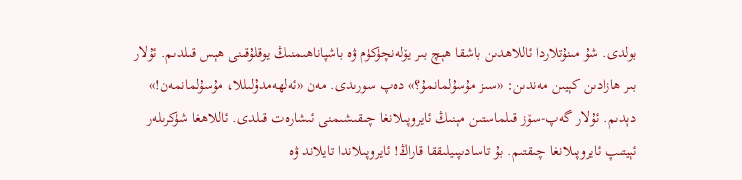بولدى. شۇ مىنۇتلاردا ئاللاھدىن باشقا ھېچ بىر يۆلەنچۈكۈم ۋە باشپاناھىمنىڭ يوقلۇقىنى ھېس قىلدىم. ئۇلار بىر ھازادىن كېيىن مەندىن: «سىز مۇسۇلمانمۇ؟» دەپ سورىدى. مەن «ئەلھەمدۇلىللا، مۇسۇلمانمەن!» دېدىم. ئۇلار گەپ-سۆز قىلماستىن مېنىڭ ئايروپىلانغا چىقىشىمنى ئىشارەت قىلدى. ئاللاھغا شۈكرىلەر ئېيتىپ ئايروپىلانغا چىقتىم. بۇ تاسادىپىيلىققا قاراڭ! ئايروپىلاندا تايلاند ۋە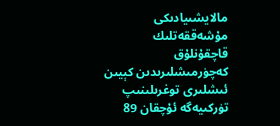مالايشىيادىكى مۇشەققەتلىك قاچقۇنلۇق كەچۈرمىشلىرىدىن كېيىن ئىشلىرى توغرىلىنىپ تۈركىيەگە ئۇچقان 89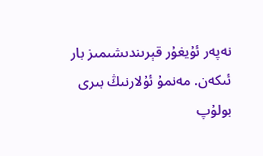نەپەر ئۇيغۇر قېرىندىشىمىز بار ئىكەن. مەنمۇ ئۇلارنىڭ بىرى بولۇپ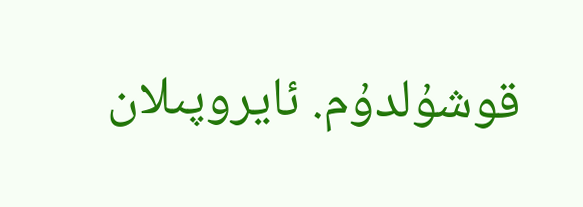قوشۇلدۇم. ئايروپىلان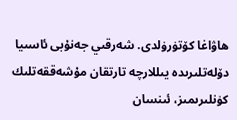ھاۋاغا كۆتۈرۈلدى. شەرقىي جەنۇبى ئاسىيا دۆلەتلىرىدە يىللارچە تارتقان مۇشەققەتلىك كۈنلىرىمىز، ئىنسان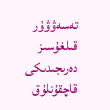تەسەۋۋۇر قىلغۇسىز دەرىجىدىكى قاچقۇنلۇق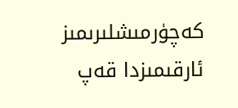كەچۈرمىشلىرىمىز ئارقىمىزدا قەپ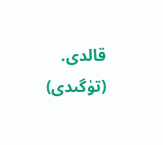قالدى.
(تۈگىدى)